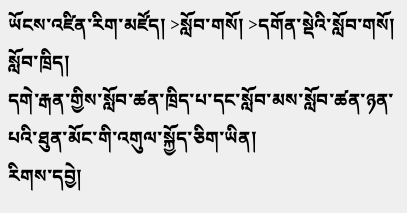ཡོངས་འཛིན་རིག་མཛོད། >སློབ་གསོ། >དགོན་སྡེའི་སློབ་གསོ།
སློབ་ཁྲིད།
དགེ་རྒན་གྱིས་སློབ་ཚན་ཁྲིད་པ་དང་སློབ་མས་སློབ་ཚན་ཉན་པའི་ཐུན་མོང་གི་འགུལ་སྐྱོད་ཅིག་ཡིན།
རིགས་དབྱེ།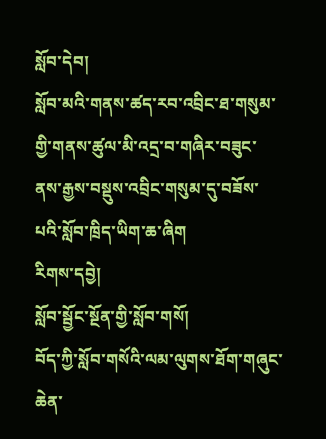སློབ་དེབ།
སློབ་མའི་གནས་ཚད་རབ་འབྲིང་ཐ་གསུམ་གྱི་གནས་ཚུལ་མི་འདྲ་བ་གཞིར་བཟུང་ནས་རྒྱས་བསྡུས་འབྲིང་གསུམ་དུ་བཟོས་པའི་སློབ་ཁྲིད་ཡིག་ཆ་ཞིག
རིགས་དབྱེ།
སློབ་སྦྱོང་སྔོན་གྱི་སློབ་གསོ།
བོད་ཀྱི་སློབ་གསོའི་ལམ་ལུགས་ཐོག་གཞུང་ཆེན་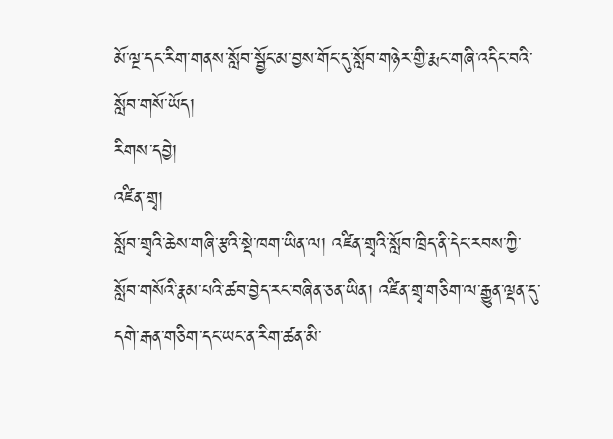མོ་ལྔ་དང་རིག་གནས་སློབ་སྦྱོང་མ་བྱས་གོང་དུ་སློབ་གཉེར་གྱི་རྨང་གཞི་འདིང་བའི་སློབ་གསོ་ཡོད།
རིགས་དབྱེ།
འཛིན་གྲྭ།
སློབ་གྲྭའི་ཆེས་གཞི་རྩའི་སྡེ་ཁག་ཡིན་ལ། འཛིན་གྲྭའི་སློབ་ཁྲིད་ནི་དེང་རབས་ཀྱི་སློབ་གསོའི་རྣམ་པའི་ཚབ་བྱེད་རང་བཞིན་ཅན་ཡིན། འཛིན་གྲྭ་གཅིག་ལ་རྒྱུན་ལྡན་དུ་དགེ་རྒན་གཅིག་དང་ཡང་ན་རིག་ཚན་མི་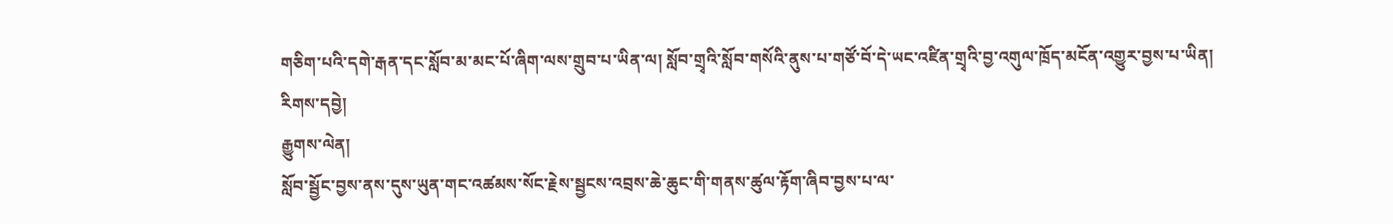གཅིག་པའི་དགེ་རྒན་དང་སློབ་མ་མང་པོ་ཞིག་ལས་གྲུབ་པ་ཡིན་ལ། སློབ་གྲྭའི་སློབ་གསོའི་ནུས་པ་གཙོ་བོ་དེ་ཡང་འཛིན་གྲྭའི་བྱ་འགུལ་ཁྲོད་མངོན་འགྱུར་བྱས་པ་ཡིན།
རིགས་དབྱེ།
རྒྱུགས་ལེན།
སློབ་སྦྱོང་བྱས་ནས་དུས་ཡུན་གང་འཚམས་སོང་རྗེས་སྦྱངས་འབྲས་ཆེ་ཆུང་གི་གནས་ཚུལ་རྟོག་ཞིབ་བྱས་པ་ལ་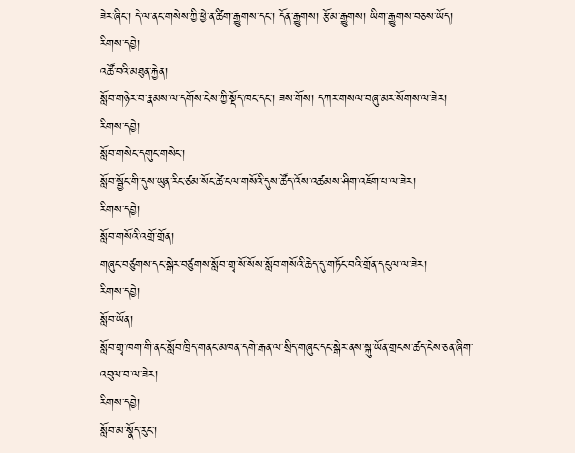ཟེར་ཞིང་། དེ་ལ་ནང་གསེས་ཀྱི་ཕྱེ་ན་ཚིག་རྒྱུགས་དང་། དོན་རྒྱུགས། རྩོམ་རྒྱུགས། ཡིག་རྒྱུགས་བཅས་ཡོད།
རིགས་དབྱེ།
འཚོ་བའི་མཐུན་རྐྱེན།
སློབ་གཉེར་བ་རྣམས་ལ་དགོས་ངེས་ཀྱི་སྡོད་ཁང་དང་། ཟས་གོས། དཀར་གསལ་བཞུ་མར་སོགས་ལ་ཟེར།
རིགས་དབྱེ།
སློབ་གསེང་དགུང་གསེང་།
སློབ་སྦྱོང་གི་དུས་ཡུན་རིང་ཙམ་སོང་ཚེ་ངལ་གསོའི་དུས་ཚོད་འོས་འཚམས་ཤིག་འཇོག་པ་ལ་ཟེར།
རིགས་དབྱེ།
སློབ་གསོའི་འགྲོ་གྲོན།
གཞུང་བཙུགས་དང་སྒེར་བཙུགས་སློབ་གྲྭ་སོ་སོས་སློབ་གསོའི་ཆེད་དུ་གཏོང་བའི་གྲོན་དངུལ་ལ་ཟེར།
རིགས་དབྱེ།
སློབ་ཡོན།
སློབ་གྲྭ་ཁག་གི་ནང་སློབ་ཁྲིད་གནང་མཁན་དགེ་རྒན་ལ་སྲིད་གཞུང་དང་སྒེར་ནས་སྐུ་ཡོན་གྲངས་ཚད་ངེས་ཅན་ཞིག་འབུལ་བ་ལ་ཟེར།
རིགས་དབྱེ།
སློབ་མ་སྣོད་རུང་།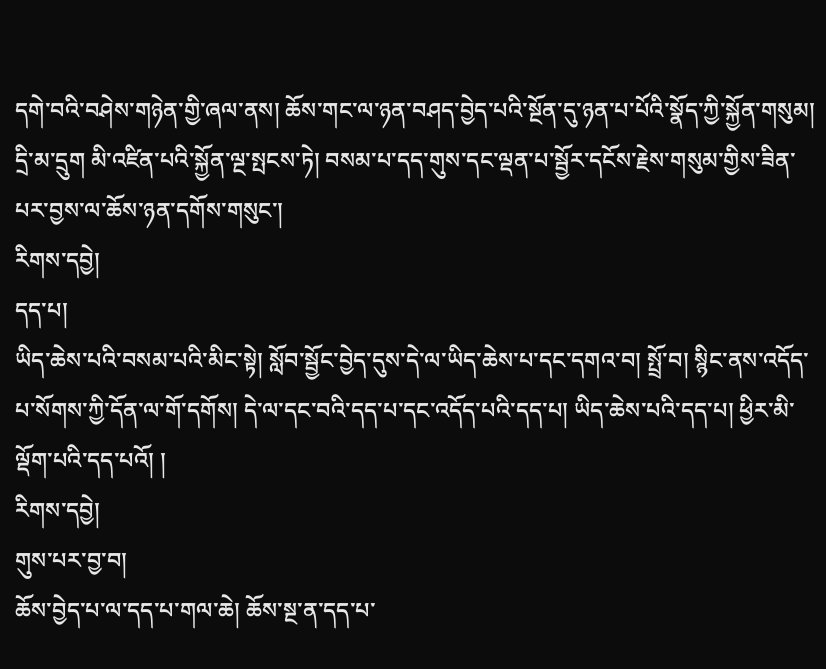དགེ་བའི་བཤེས་གཉེན་གྱི་ཞལ་ནས། ཆོས་གང་ལ་ཉན་བཤད་བྱེད་པའི་སྔོན་དུ་ཉན་པ་པོའི་སྣོད་ཀྱི་སྐྱོན་གསུམ། དྲི་མ་དྲུག མི་འཛིན་པའི་སྐྱོན་ལྔ་སྤངས་ཏེ། བསམ་པ་དད་གུས་དང་ལྡན་པ་སྦྱོར་དངོས་རྗེས་གསུམ་གྱིས་ཟིན་པར་བྱས་ལ་ཆོས་ཉན་དགོས་གསུང་།
རིགས་དབྱེ།
དད་པ།
ཡིད་ཆེས་པའི་བསམ་པའི་མིང་སྟེ། སློབ་སྦྱོང་བྱེད་དུས་དེ་ལ་ཡིད་ཆེས་པ་དང་དགའ་བ། སྤྲོ་བ། སྙིང་ནས་འདོད་པ་སོགས་ཀྱི་དོན་ལ་གོ་དགོས། དེ་ལ་དང་བའི་དད་པ་དང་འདོད་པའི་དད་པ། ཡིད་ཆེས་པའི་དད་པ། ཕྱིར་མི་ལྡོག་པའི་དད་པའོ། །
རིགས་དབྱེ།
གུས་པར་བྱ་བ།
ཆོས་བྱེད་པ་ལ་དད་པ་གལ་ཆེ། ཆོས་སྔ་ན་དད་པ་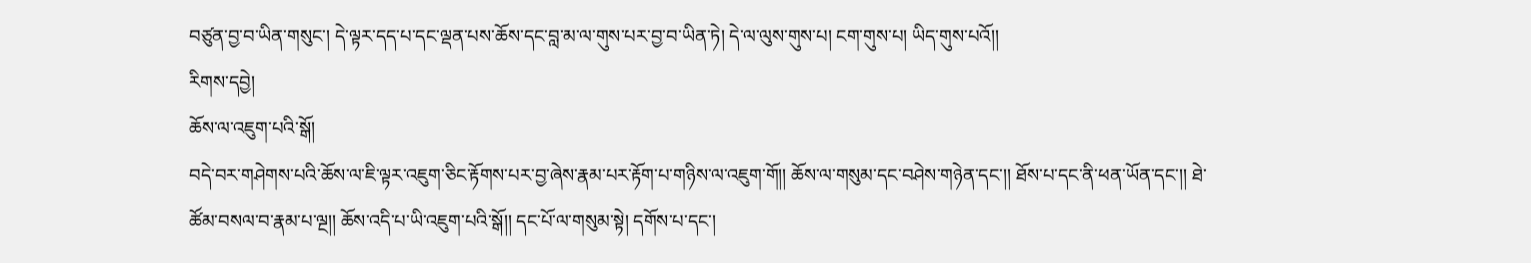བཙུན་བྱ་བ་ཡིན་གསུང་། དེ་ལྟར་དད་པ་དང་ལྡན་པས་ཆོས་དང་བླ་མ་ལ་གུས་པར་བྱ་བ་ཡིན་ཏེ། དེ་ལ་ལུས་གུས་པ། ངག་གུས་པ། ཡིད་གུས་པའོ།།
རིགས་དབྱེ།
ཆོས་ལ་འཇུག་པའི་སྒོ།
བདེ་བར་གཤེགས་པའི་ཆོས་ལ་ཇི་ལྟར་འཇུག་ཅིང་རྟོགས་པར་བྱ་ཞེས་རྣམ་པར་རྟོག་པ་གཉིས་ལ་འཇུག་གོ།། ཆོས་ལ་གསུམ་དང་བཤེས་གཉེན་དང་།། ཐོས་པ་དང་ནི་ཕན་ཡོན་དང་།། ཐེ་ཚོམ་བསལ་བ་རྣམ་པ་ལྔ།། ཆོས་འདི་པ་ཡི་འཇུག་པའི་སྒོ།། དང་པོ་ལ་གསུམ་སྟེ། དགོས་པ་དང་།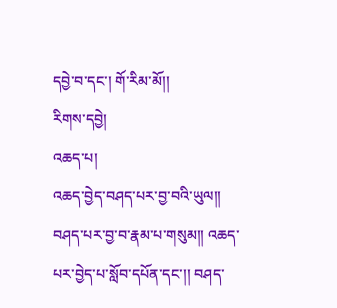དབྱེ་བ་དང་། གོ་རིམ་མོ།།
རིགས་དབྱེ།
འཆད་པ།
འཆད་བྱེད་བཤད་པར་བྱ་བའི་ཡུལ།། བཤད་པར་བྱ་བ་རྣམ་པ་གསུམ།། འཆད་པར་བྱེད་པ་སློབ་དཔོན་དང་།། བཤད་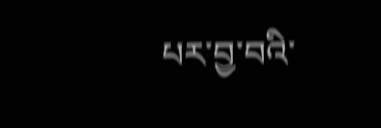པར་བྱ་བའི་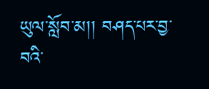ཡུལ་སློབ་མ།། བཤད་པར་བྱ་བའི་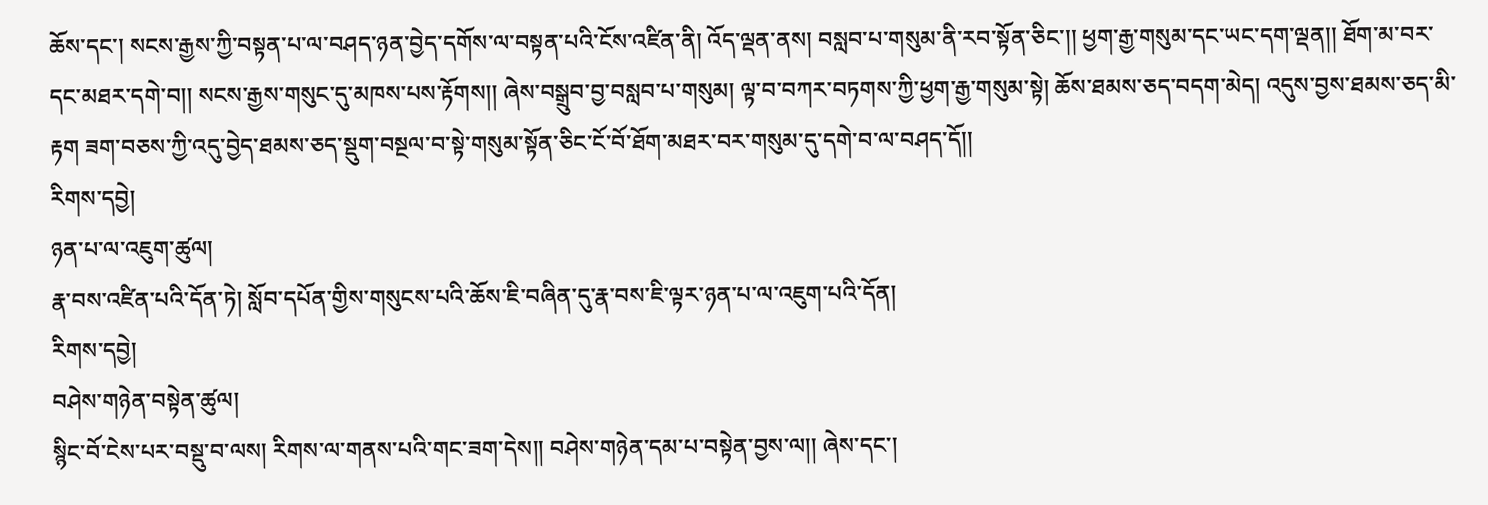ཆོས་དང་། སངས་རྒྱས་ཀྱི་བསྟན་པ་ལ་བཤད་ཉན་བྱེད་དགོས་ལ་བསྟན་པའི་ངོས་འཛིན་ནི། འོད་ལྡན་ནས། བསླབ་པ་གསུམ་ནི་རབ་སྟོན་ཅིང་།། ཕྱག་རྒྱ་གསུམ་དང་ཡང་དག་ལྡན།། ཐོག་མ་བར་དང་མཐར་དགེ་བ།། སངས་རྒྱས་གསུང་དུ་མཁས་པས་རྟོགས།། ཞེས་བསྒྲུབ་བྱ་བསླབ་པ་གསུམ། ལྟ་བ་བཀར་བཏགས་ཀྱི་ཕྱག་རྒྱ་གསུམ་སྟེ། ཆོས་ཐམས་ཅད་བདག་མེད། འདུས་བྱས་ཐམས་ཅད་མི་རྟག ཟག་བཅས་ཀྱི་འདུ་བྱེད་ཐམས་ཅད་སྡུག་བསྔལ་བ་སྟེ་གསུམ་སྟོན་ཅིང་ངོ་བོ་ཐོག་མཐར་བར་གསུམ་དུ་དགེ་བ་ལ་བཤད་དོ།།
རིགས་དབྱེ།
ཉན་པ་ལ་འཇུག་ཚུལ།
རྣ་བས་འཛིན་པའི་དོན་ཏེ། སློབ་དཔོན་གྱིས་གསུངས་པའི་ཆོས་ཇི་བཞིན་དུ་རྣ་བས་ཇི་ལྟར་ཉན་པ་ལ་འཇུག་པའི་དོན།
རིགས་དབྱེ།
བཤེས་གཉེན་བསྟེན་ཚུལ།
སྙིང་བོ་ངེས་པར་བསྡུ་བ་ལས། རིགས་ལ་གནས་པའི་གང་ཟག་དེས།། བཤེས་གཉེན་དམ་པ་བསྟེན་བྱས་ལ།། ཞེས་དང་།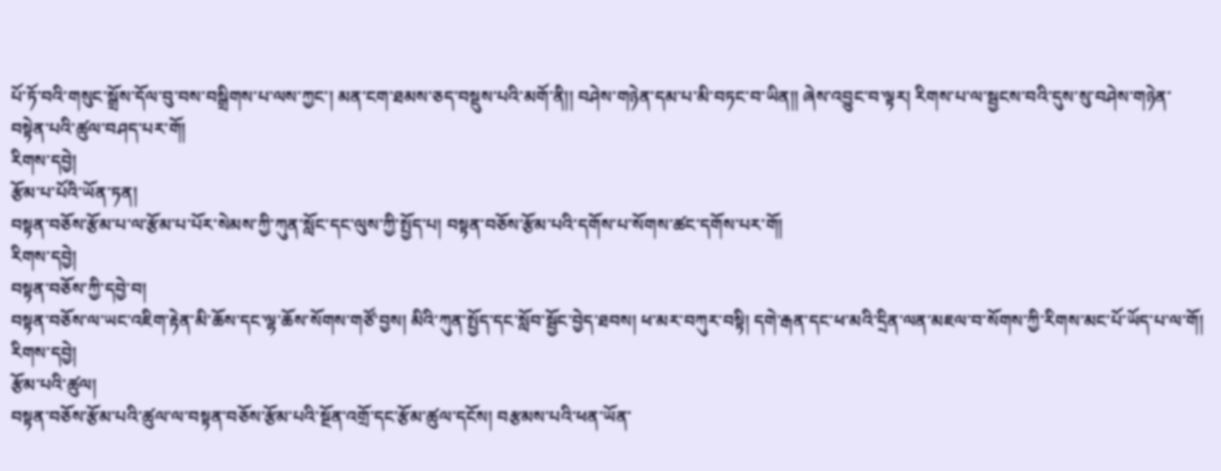པོ་ཏོ་བའི་གསུང་སྒྲོས་དོལ་བུ་བས་བསྒྲིགས་པ་ལས་ཀྱང་། མན་ངག་ཐམས་ཅད་བསྡུས་པའི་མགོ་ནི།། བཤེས་གཉེན་དམ་པ་མི་བཏང་བ་ཡིན།། ཞེས་འབྱུང་བ་ལྟར། རིགས་པ་ལ་སྦྱངས་བའི་དུས་སུ་བཤེས་གཉེན་བསྟེན་པའི་ཚུལ་བཤད་པར་གོ།
རིགས་དབྱེ།
རྩོམ་པ་པོའི་ཡོན་ཏན།
བསྟན་བཅོས་རྩོམ་པ་ལ་རྩོམ་པ་པོར་སེམས་ཀྱི་ཀུན་སློང་དང་ལུས་ཀྱི་སྤྱོད་པ། བསྟན་བཅོས་རྩོམ་པའི་དགོས་པ་སོགས་ཚང་དགོས་པར་གོ།
རིགས་དབྱེ།
བསྟན་བཅོས་ཀྱི་དབྱེ་བ།
བསྟན་བཅོས་ལ་ཡང་འཇིག་རྟེན་མི་ཆོས་དང་ལྷ་ཆོས་སོགས་གཙོ་བྱས། མིའི་ཀུན་སྤྱོད་དང་སློབ་སྦྱོང་བྱེད་ཐབས། ཕ་མར་བཀུར་བསྟི། དགེ་རྒན་དང་ཕ་མའི་དྲིན་ལན་མཇལ་བ་སོགས་ཀྱི་རིགས་མང་པོ་ཡོད་པ་ལ་གོ།
རིགས་དབྱེ།
རྩོམ་པའི་ཚུལ།
བསྟན་བཅོས་རྩོམ་པའི་ཚུལ་ལ་བསྟན་བཅོས་རྩོམ་པའི་སྔོན་འགྲོ་དང་རྩོམ་ཚུལ་དངོས། བརྩམས་པའི་ཕན་ཡོན་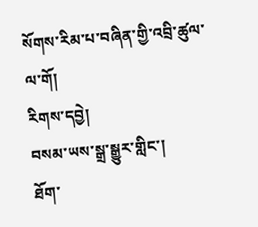སོགས་རིམ་པ་བཞིན་གྱི་འབྲི་ཚུལ་ལ་གོ།
རིགས་དབྱེ།
བསམ་ཡས་སྒྲ་སྒྱུར་གླིང་།
ཐོག་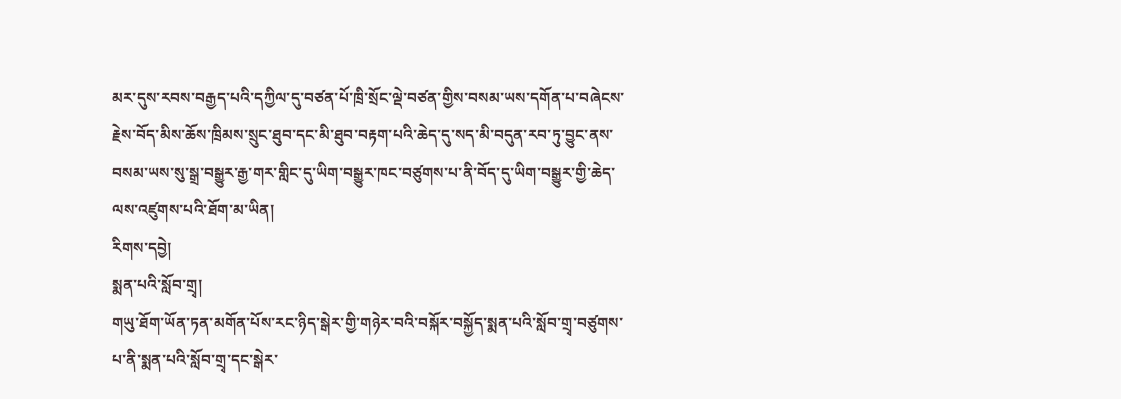མར་དུས་རབས་བརྒྱད་པའི་དཀྱིལ་དུ་བཙན་པོ་ཁྲི་སྲོང་ལྡེ་བཙན་གྱིས་བསམ་ཡས་དགོན་པ་བཞེངས་རྗེས་བོད་མིས་ཆོས་ཁྲིམས་སྲུང་ཐུབ་དང་མི་ཐུབ་བརྟག་པའི་ཆེད་དུ་སད་མི་བདུན་རབ་ཏུ་བྱུང་ནས་བསམ་ཡས་སུ་སྒྲ་བསྒྱུར་རྒྱ་གར་གླིང་དུ་ཡིག་བསྒྱུར་ཁང་བཙུགས་པ་ནི་བོད་དུ་ཡིག་བསྒྱུར་གྱི་ཆེད་ལས་འཛུགས་པའི་ཐོག་མ་ཡིན།
རིགས་དབྱེ།
སྨན་པའི་སློབ་གྲྭ།
གཡུ་ཐོག་ཡོན་ཏན་མགོན་པོས་རང་ཉིད་སྒེར་གྱི་གཉེར་བའི་བསྐོར་བསྐྱོད་སྨན་པའི་སློབ་གྲྭ་བཙུགས་པ་ནི་སྨན་པའི་སློབ་གྲྭ་དང་སྒེར་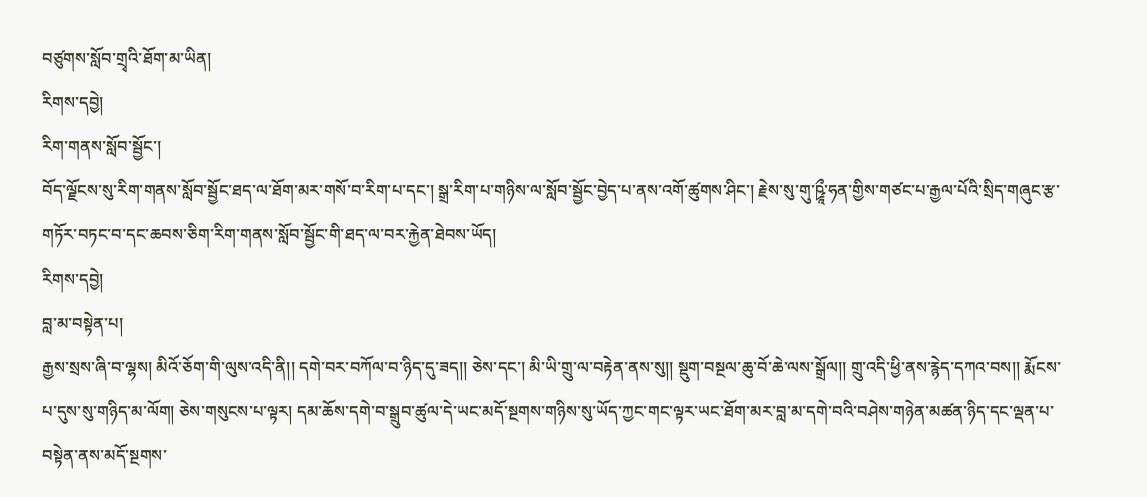བཙུགས་སློབ་གྲྭའི་ཐོག་མ་ཡིན།
རིགས་དབྱེ།
རིག་གནས་སློབ་སྦྱོང་།
བོད་ལྗོངས་སུ་རིག་གནས་སློབ་སྦྱོང་ཐད་ལ་ཐོག་མར་གསོ་བ་རིག་པ་དང་། སྒྲ་རིག་པ་གཉིས་ལ་སློབ་སྦྱོང་བྱེད་པ་ནས་འགོ་ཚུགས་ཤིང་། རྗེས་སུ་གུ་ཥྲཱྀ་ཧན་གྱིས་གཙང་པ་རྒྱལ་པོའི་སྲིད་གཞུང་རྩ་གཏོར་བཏང་བ་དང་ཆབས་ཅིག་རིག་གནས་སློབ་སྦྱོང་གི་ཐད་ལ་བར་རྐྱེན་ཐེབས་ཡོད།
རིགས་དབྱེ།
བླ་མ་བསྟེན་པ།
རྒྱས་སྲས་ཞི་བ་ལྷས། མིའོ་ཅོག་གི་ལུས་འདི་ནི།། དགེ་བར་བཀོལ་བ་ཉིད་དུ་ཟད།། ཅེས་དང་། མི་ཡི་གྲུ་ལ་བརྟེན་ནས་སུ།། སྡུག་བསྔལ་ཆུ་བོ་ཆེ་ལས་སྒྲོལ།། གྲུ་འདི་ཕྱི་ནས་རྙེད་དཀའ་བས།། རྨོངས་པ་དུས་སུ་གཉིད་མ་ལོག། ཅེས་གསུངས་པ་ལྟར། དམ་ཆོས་དགེ་བ་སྒྲུབ་ཚུལ་དེ་ཡང་མདོ་སྔགས་གཉིས་སུ་ཡོད་ཀྱང་གང་ལྟར་ཡང་ཐོག་མར་བླ་མ་དགེ་བའི་བཤེས་གཉེན་མཚན་ཉིད་དང་ལྡན་པ་བསྟེན་ནས་མདོ་སྔགས་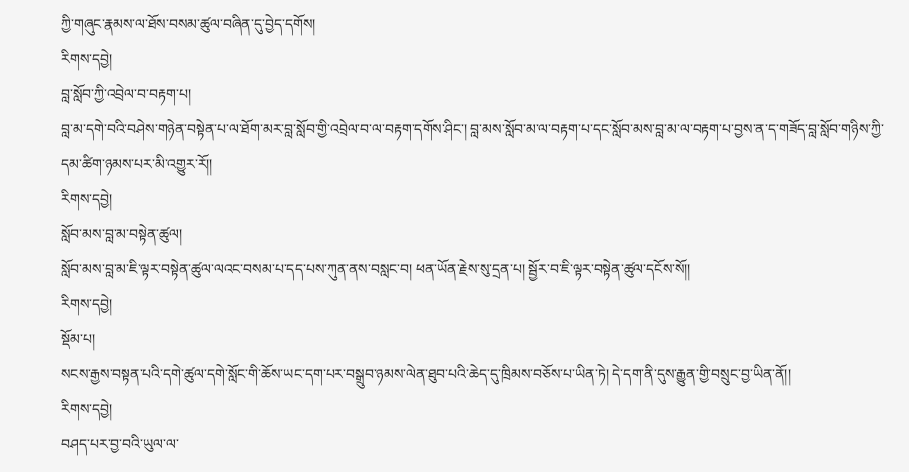ཀྱི་གཞུང་རྣམས་ལ་ཐོས་བསམ་ཚུལ་བཞིན་དུ་བྱེད་དགོས།
རིགས་དབྱེ།
བླ་སློབ་ཀྱི་འབྲེལ་བ་བརྟག་པ།
བླ་མ་དགེ་བའི་བཤེས་གཉེན་བསྟེན་པ་ལ་ཐོག་མར་བླ་སློབ་གྱི་འབྲེལ་བ་ལ་བརྟག་དགོས་ཤིང་། བླ་མས་སློབ་མ་ལ་བརྟག་པ་དང་སློབ་མས་བླ་མ་ལ་བརྟག་པ་བྱས་ན་ད་གཟོད་བླ་སློབ་གཉིས་ཀྱི་དམ་ཚིག་ཉམས་པར་མི་འགྱུར་རོ།།
རིགས་དབྱེ།
སློབ་མས་བླ་མ་བསྟེན་ཚུལ།
སློབ་མས་བླ་མ་ཇི་ལྟར་བསྟེན་ཚུལ་ལའང་བསམ་པ་དད་པས་ཀུན་ནས་བསླང་བ། ཕན་ཡོན་རྗེས་སུ་དྲན་པ། སྦྱོར་བ་ཇི་ལྟར་བསྟེན་ཚུལ་དངོས་སོ།།
རིགས་དབྱེ།
སྡོམ་པ།
སངས་རྒྱས་བསྟན་པའི་དགེ་ཚུལ་དགེ་སློང་གི་ཆོས་ཡང་དག་པར་བསྒྲུབ་ཉམས་ལེན་ཐུབ་པའི་ཆེད་དུ་ཁྲིམས་བཅོས་པ་ཡིན་ཏེ། དེ་དག་ནི་དུས་རྒྱུན་གྱི་བསྲུང་བྱ་ཡིན་ནོ།།
རིགས་དབྱེ།
བཤད་པར་བྱ་བའི་ཡུལ་ལ་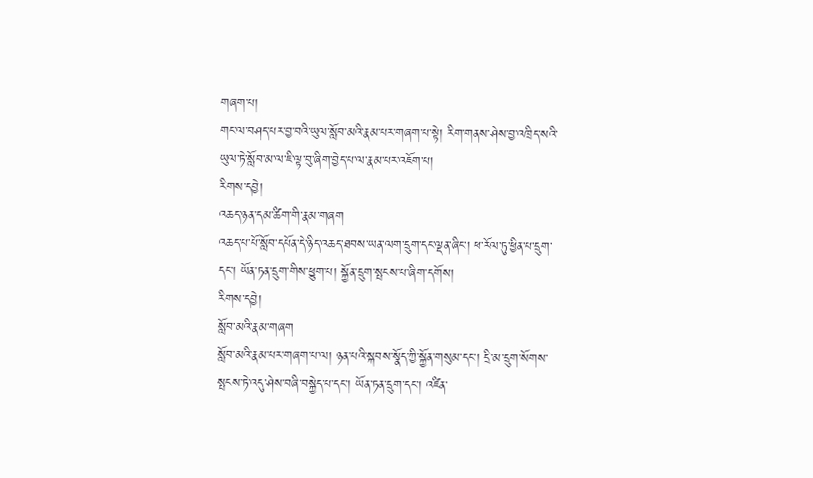གཞག་པ།
གང་ལ་བཤད་པར་བྱ་བའི་ཡུལ་སློབ་མའི་རྣམ་པར་གཞག་པ་སྟེ། རིག་གནས་ཤེས་བྱ་འཁྲིད་སའི་ཡུལ་ཏེ་སློབ་མ་ལ་ཇི་ལྟ་བུ་ཞིག་བྱེད་པ་ལ་རྣམ་པར་འཇོག་པ།
རིགས་དབྱེ།
འཆད་ཉན་དམ་ཚིག་གི་རྣམ་གཞག
འཆད་པ་པོ་སློབ་དཔོན་དེ་ཉིད་འཆད་ཐབས་ཡན་ལག་དྲུག་དང་ལྡན་ཞིང་། ཕ་རོལ་ཏུ་ཕྱིན་པ་དྲུག་དང་། ཡོན་ཏན་དྲུག་གིས་ཕྱུག་པ། སྐྱོན་དྲུག་སྤངས་པ་ཞིག་དགོས།
རིགས་དབྱེ།
སློབ་མའི་རྣམ་གཞག
སློབ་མའི་རྣམ་པར་གཞག་པ་ལ། ཉན་པའི་སྐབས་སྣོད་ཀྱི་སྐྱོན་གསུམ་དང་། དྲི་མ་དྲུག་སོགས་སྤངས་ཏེ་འདུ་ཤེས་བཞི་བསྐྱེད་པ་དང་། ཡོན་ཏན་དྲུག་དང་། འཛིན་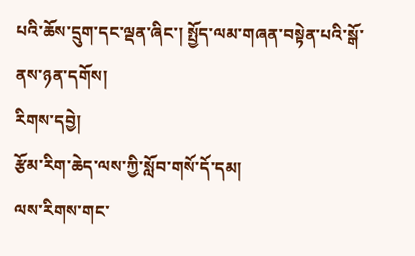པའི་ཆོས་དྲུག་དང་ལྡན་ཞིང་། སྤྱོད་ལམ་གཞན་བསྟེན་པའི་སྒོ་ནས་ཉན་དགོས།
རིགས་དབྱེ།
རྩོམ་རིག་ཆེད་ལས་ཀྱི་སློབ་གསོ་དོ་དམ།
ལས་རིགས་གང་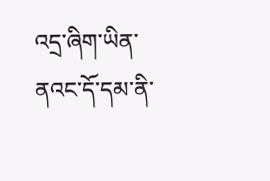འདྲ་ཞིག་ཡིན་ནའང་དོ་དམ་ནི་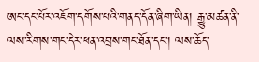ཨང་དང་པོར་འཇོག་དགོས་པའི་གནད་དོན་ཞིག་ཡིན། རྒྱུ་མཚན་ནི་ལས་རིགས་གང་དེར་ཕན་འབྲས་གང་ཐོན་དང་། ལས་ཆོད་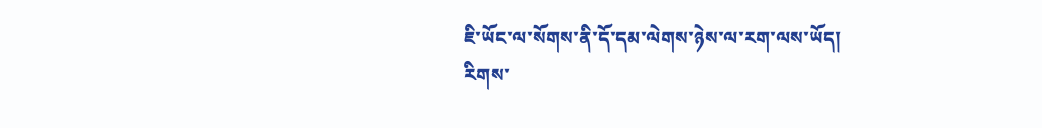ཇི་ཡོང་ལ་སོགས་ནི་དོ་དམ་ལེགས་ཉེས་ལ་རག་ལས་ཡོད།
རིགས་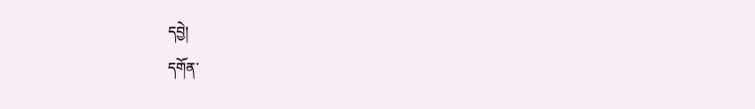དབྱེ།
དགོན་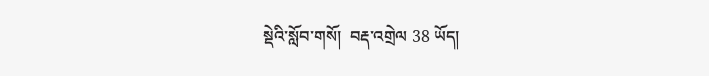སྡེའི་སློབ་གསོ།  བརྡ་འགྲེལ 38 ཡོད།